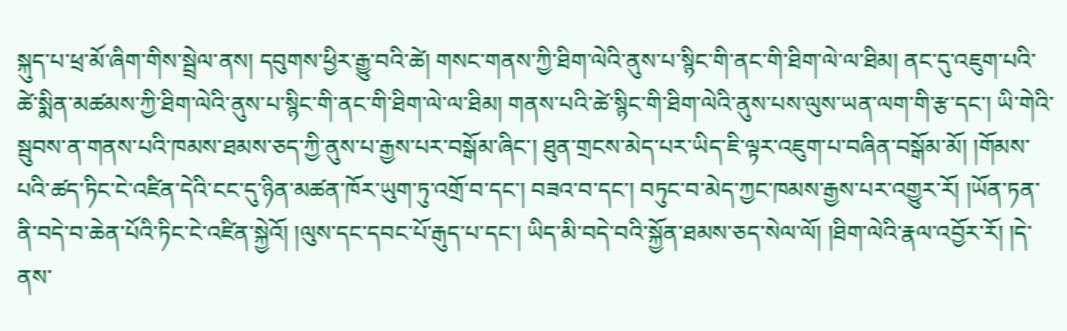སྐུད་པ་ཕྲ་མོ་ཞིག་གིས་སྦྲེལ་ནས། དབུགས་ཕྱིར་རྒྱུ་བའི་ཚེ། གསང་གནས་ཀྱི་ཐིག་ལེའི་ནུས་པ་སྙིང་གི་ནང་གི་ཐིག་ལེ་ལ་ཐིམ། ནང་དུ་འཇུག་པའི་ཚེ་སྨིན་མཚམས་ཀྱི་ཐིག་ལེའི་ནུས་པ་སྙིང་གི་ནང་གི་ཐིག་ལེ་ལ་ཐིམ། གནས་པའི་ཚེ་སྙིང་གི་ཐིག་ལེའི་ནུས་པས་ལུས་ཡན་ལག་གི་རྩ་དང་། ཡི་གེའི་སྦུབས་ན་གནས་པའི་ཁམས་ཐམས་ཅད་ཀྱི་ནུས་པ་རྒྱས་པར་བསྒོམ་ཞིང་། ཐུན་གྲངས་མེད་པར་ཡིད་ཇི་ལྟར་འཇུག་པ་བཞིན་བསྒོམ་མོ། །གོམས་པའི་ཚད་ཏིང་ངེ་འཛིན་དེའི་ངང་དུ་ཉིན་མཚན་ཁོར་ཡུག་ཏུ་འགྲོ་བ་དང་། བཟའ་བ་དང་། བཏུང་བ་མེད་ཀྱང་ཁམས་རྒྱས་པར་འགྱུར་རོ། །ཡོན་ཏན་ནི་བདེ་བ་ཆེན་པོའི་ཏིང་ངེ་འཛིན་སྐྱེའོ། །ལུས་དང་དབང་པོ་རྒུད་པ་དང་། ཡིད་མི་བདེ་བའི་སྐྱོན་ཐམས་ཅད་སེལ་ལོ། །ཐིག་ལེའི་རྣལ་འབྱོར་རོ། །དེ་ནས་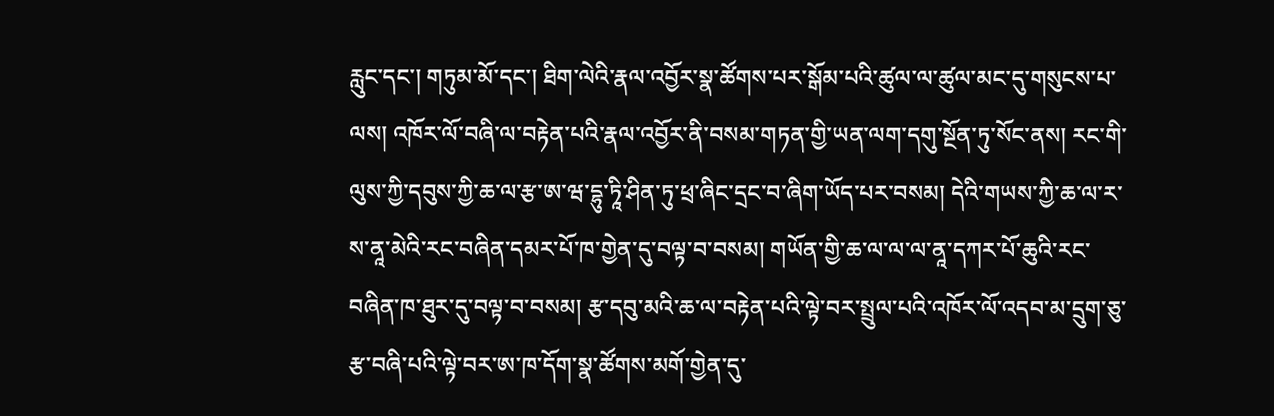རླུང་དང་། གཏུམ་མོ་དང་། ཐིག་ལེའི་རྣལ་འབྱོར་སྣ་ཚོགས་པར་སྒོམ་པའི་ཚུལ་ལ་ཚུལ་མང་དུ་གསུངས་པ་ལས། འཁོར་ལོ་བཞི་ལ་བརྟེན་པའི་རྣལ་འབྱོར་ནི་བསམ་གཏན་གྱི་ཡན་ལག་དགུ་སྔོན་ཏུ་སོང་ནས། རང་གི་ལུས་ཀྱི་དབུས་ཀྱི་ཆ་ལ་རྩ་ཨ་ཝ་དྷུ་ཏཱི་ཤིན་ཏུ་ཕྲ་ཞིང་དྲང་བ་ཞིག་ཡོད་པར་བསམ། དེའི་གཡས་ཀྱི་ཆ་ལ་ར་ས་ནཱ་མེའི་རང་བཞིན་དམར་པོ་ཁ་གྱེན་དུ་བལྟ་བ་བསམ། གཡོན་གྱི་ཆ་ལ་ལ་ལ་ནཱ་དཀར་པོ་ཆུའི་རང་བཞིན་ཁ་ཐུར་དུ་བལྟ་བ་བསམ། རྩ་དབུ་མའི་ཆ་ལ་བརྟེན་པའི་ལྟེ་བར་སྤྲུལ་པའི་འཁོར་ལོ་འདབ་མ་དྲུག་ཅུ་རྩ་བཞི་པའི་ལྟེ་བར་ཨ་ཁ་དོག་སྣ་ཚོགས་མགོ་གྱེན་དུ་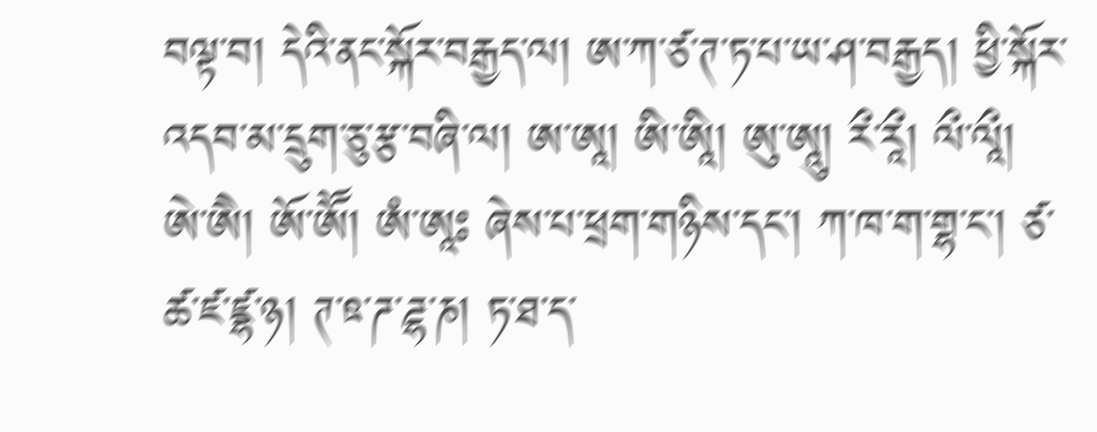བལྟ་བ། དེའི་ནང་སྐོར་བརྒྱད་ལ། ཨ་ཀ་ཙ་ཊ་ཏ་པ་ཡ་ཤ་བརྒྱད། ཕྱི་སྐོར་འདབ་མ་དྲུག་ཅུ་རྩ་བཞི་ལ། ཨ་ཨཱ། ཨི་ཨཱི། ཨུ་ཨཱུ། རྀ་རཱྀ། ལྀ་ལཱྀ། ཨེ་ཨཻ། ཨོ་ཨཽ། ཨཾ་ཨཱཿ ཞེས་པ་ཕྲག་གཉིས་དང་། ཀ་ཁ་ག་གྷ་ང་། ཙ་ཚ་ཛ་ཛྷ་ཉ། ཊ་ཋ་ཌ་ཌྷ་ཎ། ཏ་ཐ་ད་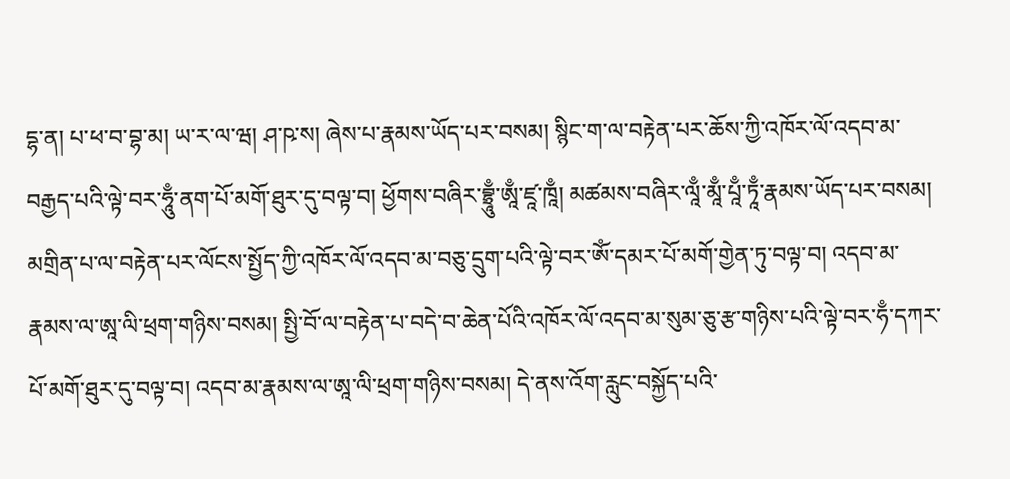དྷ་ན། པ་ཕ་བ་བྷ་མ། ཡ་ར་ལ་ཝ། ཤ་ཥ་ས། ཞེས་པ་རྣམས་ཡོད་པར་བསམ། སྙིང་ག་ལ་བརྟེན་པར་ཆོས་ཀྱི་འཁོར་ལོ་འདབ་མ་བརྒྱད་པའི་ལྟེ་བར་ཧཱུྃ་ནག་པོ་མགོ་ཐུར་དུ་བལྟ་བ། ཕྱོགས་བཞིར་བྷྲཱུྃ་ཨཱྃ་ཛཱ་ཁཱྃ། མཚམས་བཞིར་ལཱྃ་མཱྃ་པཱྃ་ཏཱྃ་རྣམས་ཡོད་པར་བསམ། མགྲིན་པ་ལ་བརྟེན་པར་ལོངས་སྤྱོད་ཀྱི་འཁོར་ལོ་འདབ་མ་བཅུ་དྲུག་པའི་ལྟེ་བར་ༀ་དམར་པོ་མགོ་གྱེན་ཏུ་བལྟ་བ། འདབ་མ་རྣམས་ལ་ཨཱ་ལི་ཕྲག་གཉིས་བསམ། སྤྱི་བོ་ལ་བརྟེན་པ་བདེ་བ་ཆེན་པོའི་འཁོར་ལོ་འདབ་མ་སུམ་ཅུ་རྩ་གཉིས་པའི་ལྟེ་བར་ཧྃ་དཀར་པོ་མགོ་ཐུར་དུ་བལྟ་བ། འདབ་མ་རྣམས་ལ་ཨཱ་ལི་ཕྲག་གཉིས་བསམ། དེ་ནས་འོག་རླུང་བསྐྱོད་པའི་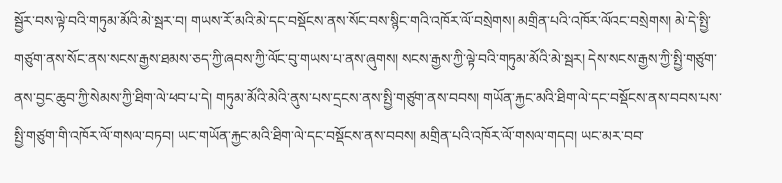སྦྱོར་བས་ལྟེ་བའི་གཏུམ་མོའི་མེ་སྦར་བ། གཡས་རོ་མའི་མེ་དང་བསྡོངས་ནས་སོང་བས་སྙིང་གའི་འཁོར་ལོ་བསྲེགས། མགྲིན་པའི་འཁོར་ལོའང་བསྲེགས། མེ་དེ་སྤྱི་གཙུག་ནས་སོང་ནས་སངས་རྒྱས་ཐམས་ཅད་ཀྱི་ཞབས་ཀྱི་ལོང་བུ་གཡས་པ་ནས་ཞུགས། སངས་རྒྱས་ཀྱི་ལྟེ་བའི་གཏུམ་མོའི་མེ་སྦར། དེས་སངས་རྒྱས་ཀྱི་སྤྱི་གཙུག་ནས་བྱང་ཆུབ་ཀྱི་སེམས་ཀྱི་ཐིག་ལེ་ཕབ་པ་དེ། གཏུམ་མོའི་མེའི་ནུས་པས་དྲངས་ནས་སྤྱི་གཙུག་ནས་བབས། གཡོན་རྐྱང་མའི་ཐིག་ལེ་དང་བསྡོངས་ནས་བབས་པས་སྤྱི་གཙུག་གི་འཁོར་ལོ་གསལ་བཏབ། ཡང་གཡོན་རྐྱང་མའི་ཐིག་ལེ་དང་བསྡོངས་ནས་བབས། མགྲིན་པའི་འཁོར་ལོ་གསལ་གདབ། ཡང་མར་བབ་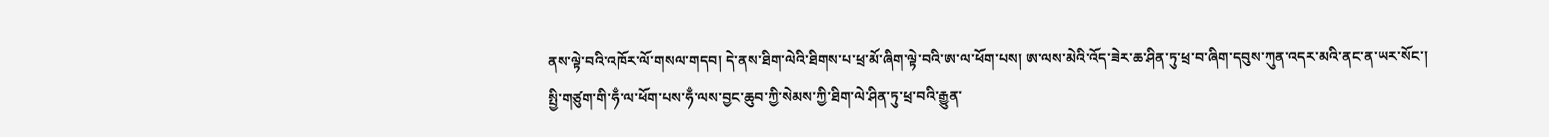ནས་ལྟེ་བའི་འཁོར་ལོ་གསལ་གདབ། དེ་ནས་ཐིག་ལེའི་ཐིགས་པ་ཕྲ་མོ་ཞིག་ལྟེ་བའི་ཨ་ལ་ཕོག་པས། ཨ་ལས་མེའི་འོད་ཟེར་ཆ་ཤིན་ཏུ་ཕྲ་བ་ཞིག་དབུས་ཀུན་འདར་མའི་ནང་ན་ཡར་སོང་། སྤྱི་གཙུག་གི་ཧྃ་ལ་ཕོག་པས་ཧྃ་ལས་བྱང་ཆུབ་ཀྱི་སེམས་ཀྱི་ཐིག་ལེ་ཤིན་ཏུ་ཕྲ་བའི་རྒྱུན་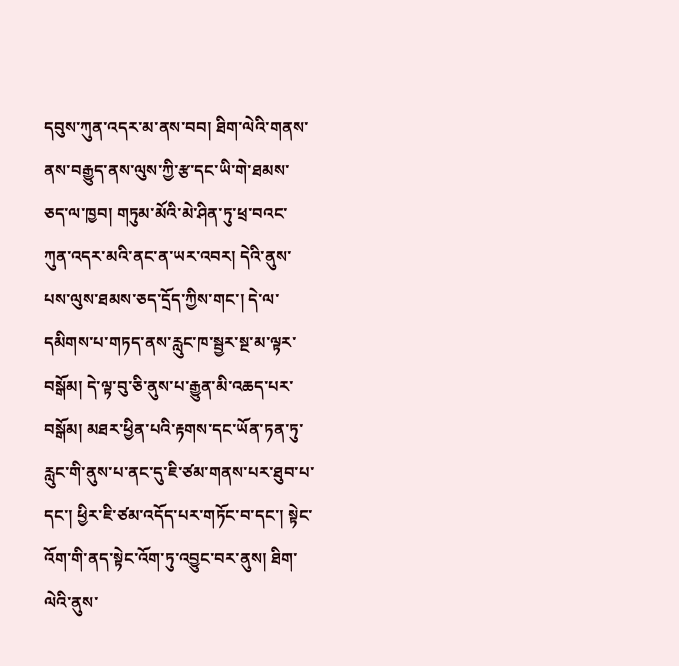དབུས་ཀུན་འདར་མ་ནས་བབ། ཐིག་ལེའི་གནས་ནས་བརྒྱུད་ནས་ལུས་ཀྱི་རྩ་དང་ཡི་གེ་ཐམས་ཅད་ལ་ཁྱབ། གཏུམ་མོའི་མེ་ཤིན་ཏུ་ཕྲ་བའང་ཀུན་འདར་མའི་ནང་ན་ཡར་འབར། དེའི་ནུས་པས་ལུས་ཐམས་ཅད་དྲོད་ཀྱིས་གང་། དེ་ལ་དམིགས་པ་གཏད་ནས་རླུང་ཁ་སྦྱར་སྔ་མ་ལྟར་བསྒོམ། དེ་ལྟ་བུ་ཅི་ནུས་པ་རྒྱུན་མི་འཆད་པར་བསྒོམ། མཐར་ཕྱིན་པའི་རྟགས་དང་ཡོན་ཏན་ཏུ་རླུང་གི་ནུས་པ་ནང་དུ་ཇི་ཙམ་གནས་པར་ཐུབ་པ་དང་། ཕྱིར་ཇི་ཙམ་འདོད་པར་གཏོང་བ་དང་། སྟེང་འོག་གི་ནད་སྟེང་འོག་ཏུ་འབྱུང་བར་ནུས། ཐིག་ལེའི་ནུས་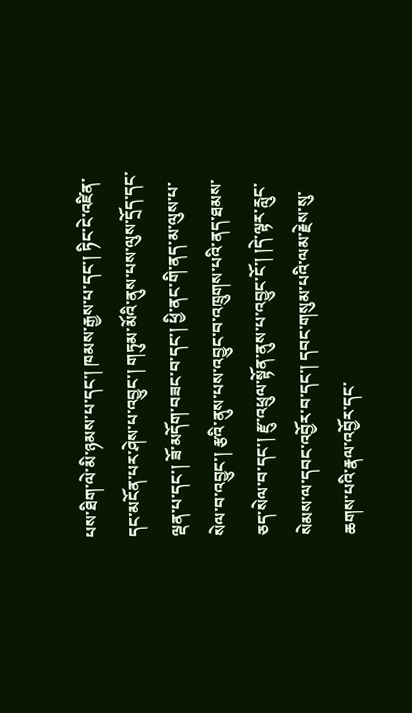པས་ཐིག་ལེ་མི་ཉམས་པ་དང་། ཁམས་རྒྱས་པ་དང་། ཏིང་ངེ་འཛིན་དང་མངོན་པར་ཤེས་པ་འབྱུང་། གཏུམ་མོའི་ནུས་པས་ལུས་དྲོད་དང་ལྡན་པ་དང་། ཟོ་མདོག་བཟང་བ་དང་། ཕྱི་ནང་གི་ནད་མ་ལུས་པ་སེལ་བ་འབྱུང་། རྩའི་ནུས་པས་འབྱུང་བ་འཁྲུགས་པའི་ནད་ཐམས་ཅད་སེལ་བ་དང་། རྫུ་འཕྲུལ་སྟོན་ནུས་པ་འབྱུང་ངོ་། །དེ་ལྟར་རླུང་སེམས་ལ་དབང་འབྱོར་བ་དང་། དབང་གསུམ་པའི་ལམ་རྗེས་སུ་ཆགས་པའི་རྣལ་འབྱོར་དང་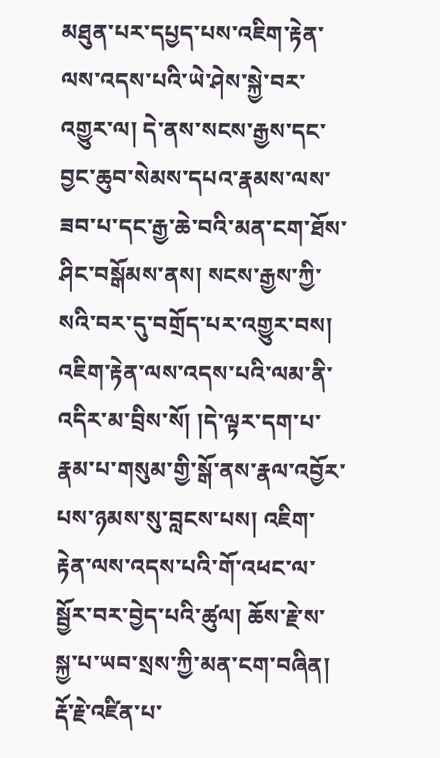མཐུན་པར་དཔྱད་པས་འཇིག་རྟེན་ལས་འདས་པའི་ཡེ་ཤེས་སྐྱེ་བར་འགྱུར་ལ། དེ་ནས་སངས་རྒྱས་དང་བྱང་ཆུབ་སེམས་དཔའ་རྣམས་ལས་ཟབ་པ་དང་རྒྱ་ཆེ་བའི་མན་ངག་ཐོས་ཤིང་བསྒོམས་ནས། སངས་རྒྱས་ཀྱི་སའི་བར་དུ་བགྲོད་པར་འགྱུར་བས། འཇིག་རྟེན་ལས་འདས་པའི་ལམ་ནི་འདིར་མ་བྲིས་སོ། །དེ་ལྟར་དག་པ་རྣམ་པ་གསུམ་གྱི་སྒོ་ནས་རྣལ་འབྱོར་པས་ཉམས་སུ་བླངས་པས། འཇིག་རྟེན་ལས་འདས་པའི་གོ་འཕང་ལ་སྦྱོར་བར་བྱེད་པའི་ཚུལ། ཆོས་རྗེ་ས་སྐྱ་པ་ཡབ་སྲས་ཀྱི་མན་ངག་བཞིན། རྡོ་རྗེ་འཛིན་པ་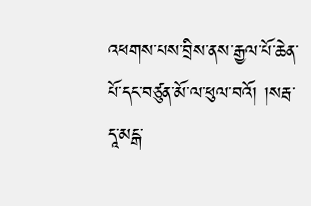འཕགས་པས་བྲིས་ནས་རྒྱལ་པོ་ཆེན་པོ་དང་བཙུན་མོ་ལ་ཕུལ་བའོ། །སརྦ་དཱ་མངྒ་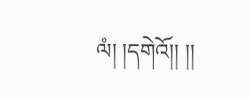ལཾ། །དགེའོ།། །།